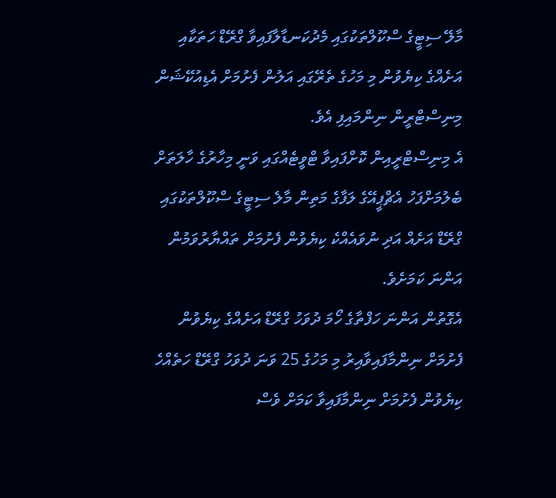މާލޭ ސިޓީގެ ސްކޫލްތަކުގައި މެދުކަނޑާލާފައިވާ ގްރޭޑް ހަތަކާއި އަށެއްގެ ކިޔެވުން މި މަހުގެ ތެރޭގައި އަލުން ފެށުމަށް އެޑިއުކޭޝަން މިނިސްޓްރީން ނިންމައިފި އެވެ.
އެ މިނިސްޓްރީއިން ކޮށްފައިވާ ޓްވީޓެއްގައި ވަނީ މިހާރުގެ ހާލަތަށް ބެލުމަށްފަހު އެޗްޕީއޭގެ ލަފާގެ މަތިން މާލެ ސިޓީގެ ސްކޫލްތަކުގައި ގްރޭޑް އަށެއް އަދި ނުވައެއްކެ ކިޔެވުން ފެށުމަށް ތައްޔާރުވަމުން އަންނަ ކަމަށެވެ.
އެގޮތުން އަންނަ ހަފްތާގެ ހޯމަ ދުވަހު ގްރޭޑް އަށެއްގެ ކިޔެވުން ފެށުމަށް ނިންމާފައިވާއިރު މި މަހުގެ 25 ވަނަ ދުވަހު ގްރޭޑް ހަތެއްހެ ކިޔެވުން ފެށުމަށް ނިންމާފައިވާ ކަމަށް ވެސް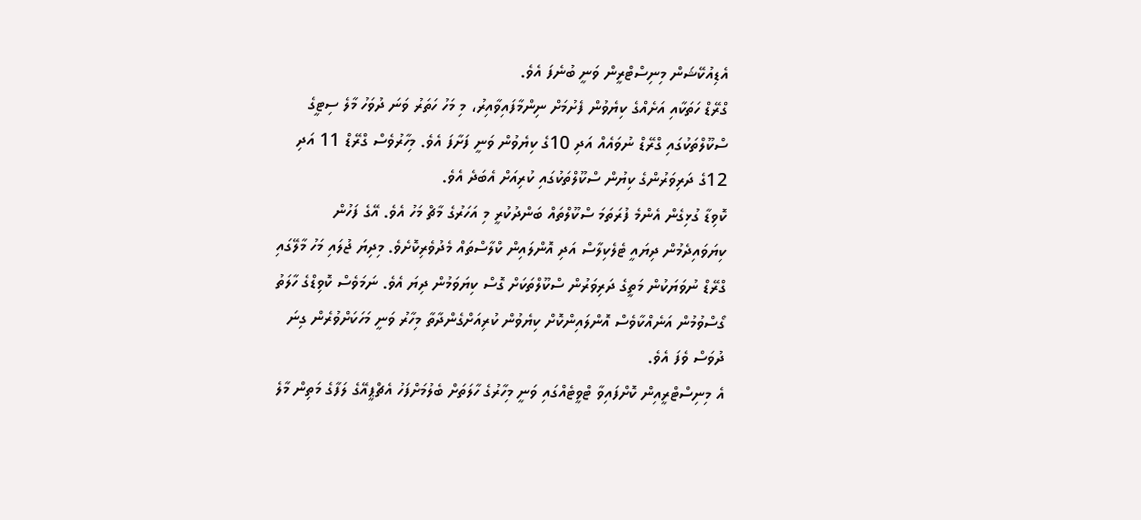އެޑިއުކޭޝަން މިނިސްޓްރީން ވަނީ ބުނެފަ އެވެ.
ގްރޭޑް ހަތަކާއި އަށެއްގެ ކިޔެވުން ފެށުމަށް ނިންމާފައިވާއިރު، މި މަހު ހަތަރު ވަނަ ދުވަހު މާލެ ސިޓީގެ ސްކޫލްތަކުގައި ގްރޭޑް ނުވައެއް އަދި 10ގެ ކިޔެވުން ވަނީ ފަށާފަ އެވެ. މިހާރުވެސް ގްރޭޑް 11 އަދި 12ގެ ދަރިވަރުންގެ ކިޔުން ސްކޫލްތަކުގައި ކުރިއަށް އެބަދެ އެވެ.
ކޮވިޑާ ގުޅިގެން އެންމެ ފުރަތަމަ ސްކޫލްތައް ބަންދުކުރީ މި އަހަރުގެ މާޗް މަހު އެވެ. އޭގެ ފަހުން ކިޔަވައިދެމުން ދިޔައީ ޓެލެކިލާސް އަދި އޮންލައިން ކްލާސްތައް މެދުވެރިކޮށެވެ. މިދިޔަ ޖުލައި މަހު މާލޭގައި ގްރޭޑް ނުވަޔަކުން މަތީގެ ދަރިވަރުން ސްކޫލްތަކަށް ގޮސް ކިޔަވަމުން ދިޔަ އެވެ. ނަމަވެސް ކޮވިޑްގެ ހާލަތު ގޯސްވުމުން އަނެއްކާވެސް އޮންލައިންކޮށް ކިޔެވުން ކުރިއަށްގެންދާތާ މިހާރު ވަނީ މަހަކަށްވުރެން ގިނަ ދުވަސް ވެފަ އެވެ.
އެ މިނިސްޓްރީއިން ކޮށްފައިވާ ޓްވީޓެއްގައި ވަނީ މިހާރުގެ ހާލަތަށް ބެލުމަށްފަހު އެޗްޕީއޭގެ ލަފާގެ މަތިން މާލެ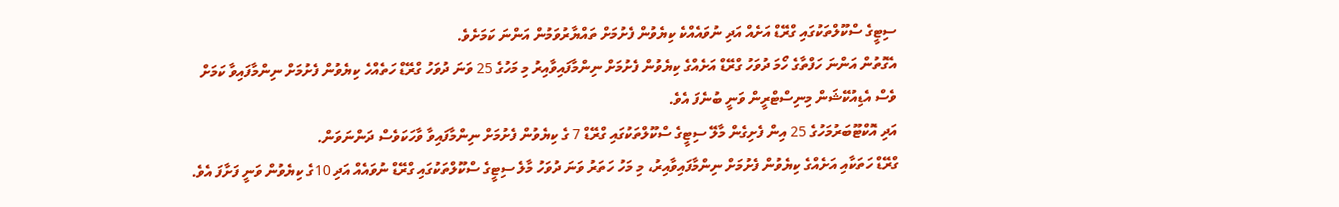ސިޓީގެ ސްކޫލްތަކުގައި ގްރޭޑް އަށެއް އަދި ނުވައެއްކެ ކިޔެވުން ފެށުމަށް ތައްޔާރުވަމުން އަންނަ ކަމަށެވެ.
އެގޮތުން އަންނަ ހަފްތާގެ ހޯމަ ދުވަހު ގްރޭޑް އަށެއްގެ ކިޔެވުން ފެށުމަށް ނިންމާފައިވާއިރު މި މަހުގެ 25 ވަނަ ދުވަހު ގްރޭޑް ހަތެއްހެ ކިޔެވުން ފެށުމަށް ނިންމާފައިވާ ކަމަށް ވެސް އެޑިއުކޭޝަން މިނިސްޓްރީން ވަނީ ބުނެފަ އެވެ.
އަދި އޮކްޓޫބަރުމަހުގެ 25 އިން ފެށިގެން މާލޭ ސިޓީގެ ސްކޫލްތަކުގައި ގްރޭޑް 7 ގެ ކިޔެވުން ފެށުމަށް ނިންމާފައިވާ ވާހަކަވެސް ދަންނަވަން.
ގްރޭޑް ހަތަކާއި އަށެއްގެ ކިޔެވުން ފެށުމަށް ނިންމާފައިވާއިރު، މި މަހު ހަތަރު ވަނަ ދުވަހު މާލެ ސިޓީގެ ސްކޫލްތަކުގައި ގްރޭޑް ނުވައެއް އަދި 10ގެ ކިޔެވުން ވަނީ ފަށާފަ އެވެ.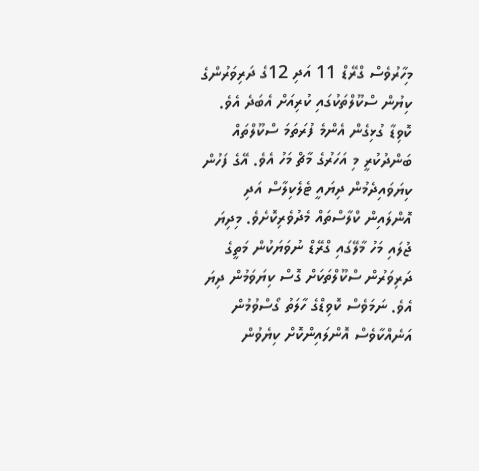މިހާރުވެސް ގްރޭޑް 11 އަދި 12ގެ ދަރިވަރުންގެ ކިޔުން ސްކޫލްތަކުގައި ކުރިއަށް އެބަދެ އެވެ.
ކޮވިޑާ ގުޅިގެން އެންމެ ފުރަތަމަ ސްކޫލްތައް ބަންދުކުރީ މި އަހަރުގެ މާޗް މަހު އެވެ. އޭގެ ފަހުން ކިޔަވައިދެމުން ދިޔައީ ޓެލެކިލާސް އަދި އޮންލައިން ކްލާސްތައް މެދުވެރިކޮށެވެ. މިދިޔަ ޖުލައި މަހު މާލޭގައި ގްރޭޑް ނުވަޔަކުން މަތީގެ ދަރިވަރުން ސްކޫލްތަކަށް ގޮސް ކިޔަވަމުން ދިޔަ އެވެ. ނަމަވެސް ކޮވިޑްގެ ހާލަތު ގޯސްވުމުން އަނެއްކާވެސް އޮންލައިންކޮށް ކިޔެވުން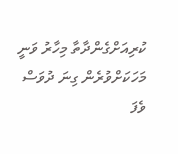ކުރިއަށްގެންދާތާ މިހާރު ވަނީ މަހަކަށްވުރެން ގިނަ ދުވަސް ވެފަ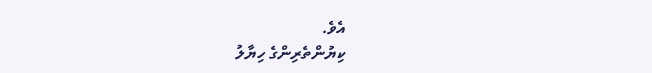އެވެ.
ކިޔުންތެރިންގެ ހިޔާލު